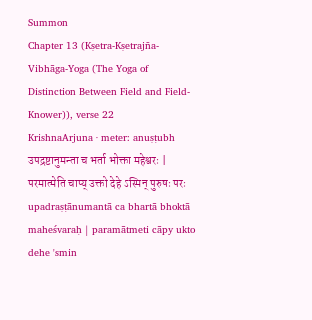Summon
Chapter 13 (Kṣetra-Kṣetrajña-Vibhāga-Yoga (The Yoga of Distinction Between Field and Field-Knower)), verse 22
KrishnaArjuna · meter: anuṣṭubh
उपद्रष्टानुमन्ता च भर्ता भोक्ता महेश्वरः | परमात्मेति चाप्य् उक्तो देहे ऽस्मिन् पुरुषः परः
upadraṣṭānumantā ca bhartā bhoktā maheśvaraḥ | paramātmeti cāpy ukto dehe 'smin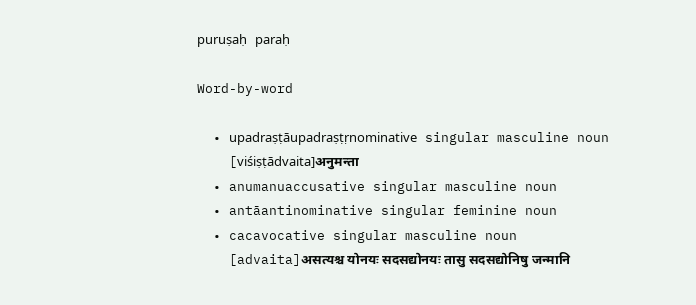puruṣaḥ paraḥ

Word-by-word

  • upadraṣṭāupadraṣṭṛnominative singular masculine noun
    [viśiṣṭādvaita]अनुमन्ता
  • anumanuaccusative singular masculine noun
  • antāantinominative singular feminine noun
  • cacavocative singular masculine noun
    [advaita]असत्यश्च योनयः सदसद्योनयः तासु सदसद्योनिषु जन्मानि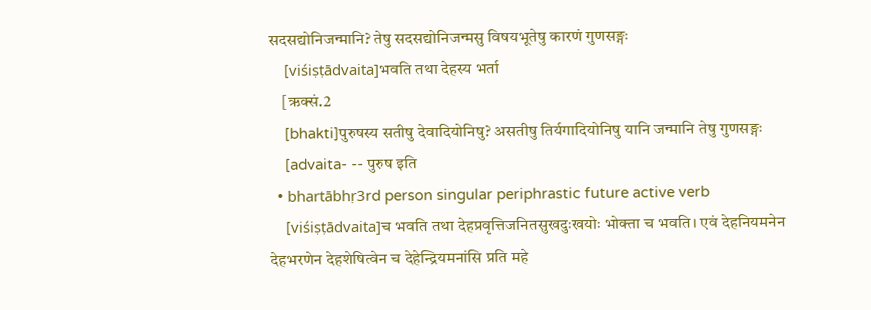सदसद्योनिजन्मानि? तेषु सदसद्योनिजन्मसु विषयभूतेषु कारणं गुणसङ्गः
    [viśiṣṭādvaita]भवति तथा देहस्य भर्ता
    [ऋक्सं.2
    [bhakti]पुरुषस्य सतीषु देवादियोनिषु? असतीषु तिर्यगादियोनिषु यानि जन्मानि तेषु गुणसङ्गः
    [advaita- -- पुरुष इति
  • bhartābhṛ3rd person singular periphrastic future active verb
    [viśiṣṭādvaita]च भवति तथा देहप्रवृत्तिजनितसुखदुःखयोः भोक्ता च भवति। एवं देहनियमनेन देहभरणेन देहशेषित्वेन च देहेन्द्रियमनांसि प्रति महे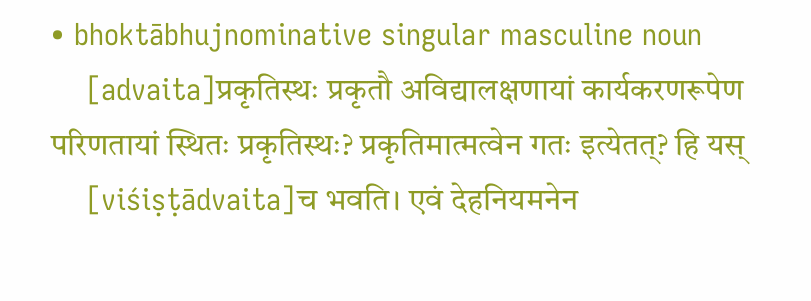• bhoktābhujnominative singular masculine noun
    [advaita]प्रकृतिस्थः प्रकृतौ अविद्यालक्षणायां कार्यकरणरूपेण परिणतायां स्थितः प्रकृतिस्थः? प्रकृतिमात्मत्वेन गतः इत्येतत्? हि यस्
    [viśiṣṭādvaita]च भवति। एवं देहनियमनेन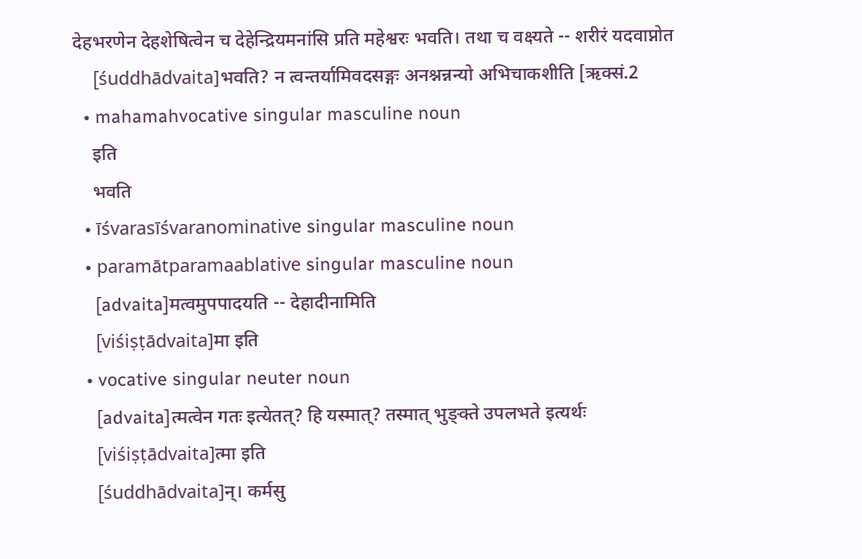देहभरणेन देहशेषित्वेन च देहेन्द्रियमनांसि प्रति महेश्वरः भवति। तथा च वक्ष्यते -- शरीरं यदवाप्नोत
    [śuddhādvaita]भवति? न त्वन्तर्यामिवदसङ्गः अनश्नन्नन्यो अभिचाकशीति [ऋक्सं.2
  • mahamahvocative singular masculine noun
    इति
    भवति
  • īśvarasīśvaranominative singular masculine noun
  • paramātparamaablative singular masculine noun
    [advaita]मत्वमुपपादयति -- देहादीनामिति
    [viśiṣṭādvaita]मा इति
  • vocative singular neuter noun
    [advaita]त्मत्वेन गतः इत्येतत्? हि यस्मात्? तस्मात् भुङ्क्ते उपलभते इत्यर्थः
    [viśiṣṭādvaita]त्मा इति
    [śuddhādvaita]न्। कर्मसु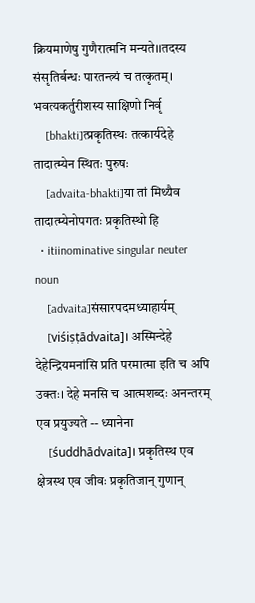क्रियमाणेषु गुणैरात्मनि मन्यते।।तदस्य संसृतिर्बन्धः पारतन्त्र्यं च तत्कृतम्। भवत्यकर्तुरीशस्य साक्षिणो निर्वृ
    [bhakti]त्प्रकृतिस्थः तत्कार्यदेहे तादात्म्येन स्थितः पुरुषः
    [advaita-bhakti]या तां मिथ्यैव तादात्म्येनोपगतः प्रकृतिस्थो हि
  • itiinominative singular neuter noun
    [advaita]संसारपदमध्याहार्यम्
    [viśiṣṭādvaita]। अस्मिन्देहे देहेन्द्रियमनांसि प्रति परमात्मा इति च अपि उक्तः। देहे मनसि च आत्मशब्दः अनन्तरम् एव प्रयुज्यते -- ध्यानेना
    [śuddhādvaita]। प्रकृतिस्थ एव क्षेत्रस्थ एव जीवः प्रकृतिजान् गुणान्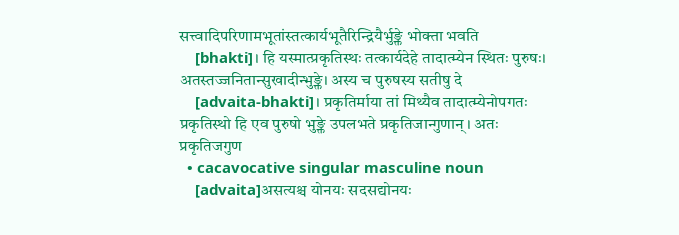सत्त्वादिपरिणामभूतांस्तत्कार्यभूतैरिन्द्रियैर्भुङ्क्ते भोक्ता भवति
    [bhakti]। हि यस्मात्प्रकृतिस्थः तत्कार्यदेहे तादात्म्येन स्थितः पुरुषः। अतस्तज्जनितान्सुखादीन्भुङ्क्ते। अस्य च पुरुषस्य सतीषु दे
    [advaita-bhakti]। प्रकृतिर्माया तां मिथ्यैव तादात्म्येनोपगतः प्रकृतिस्थो हि एव पुरुषो भुङ्क्ते उपलभते प्रकृतिजान्गुणान्। अतः प्रकृतिजगुण
  • cacavocative singular masculine noun
    [advaita]असत्यश्च योनयः सदसद्योनयः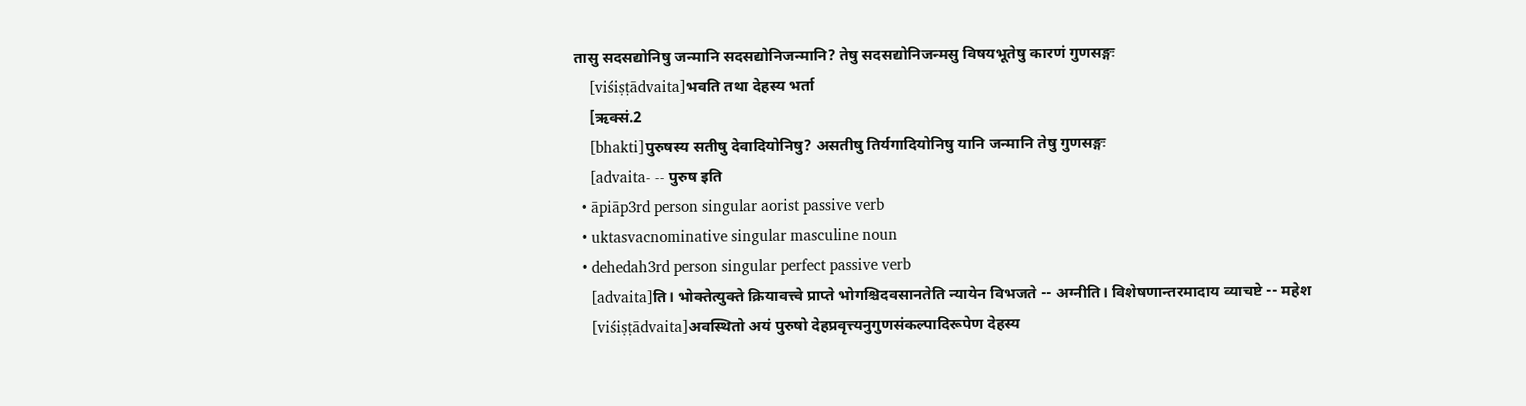तासु सदसद्योनिषु जन्मानि सदसद्योनिजन्मानि? तेषु सदसद्योनिजन्मसु विषयभूतेषु कारणं गुणसङ्गः
    [viśiṣṭādvaita]भवति तथा देहस्य भर्ता
    [ऋक्सं.2
    [bhakti]पुरुषस्य सतीषु देवादियोनिषु? असतीषु तिर्यगादियोनिषु यानि जन्मानि तेषु गुणसङ्गः
    [advaita- -- पुरुष इति
  • āpiāp3rd person singular aorist passive verb
  • uktasvacnominative singular masculine noun
  • dehedah3rd person singular perfect passive verb
    [advaita]ति। भोक्तेत्युक्ते क्रियावत्त्वे प्राप्ते भोगश्चिदवसानतेति न्यायेन विभजते -- अग्नीति। विशेषणान्तरमादाय व्याचष्टे -- महेश
    [viśiṣṭādvaita]अवस्थितो अयं पुरुषो देहप्रवृत्त्यनुगुणसंकल्पादिरूपेण देहस्य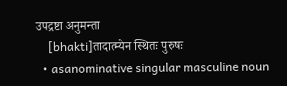उपद्रष्टा अनुमन्ता
    [bhakti]तादात्म्येन स्थितः पुरुषः
  • asanominative singular masculine noun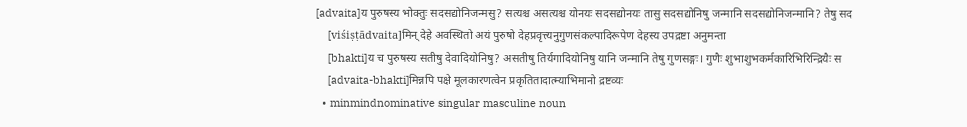[advaita]य पुरुषस्य भोक्तुः सदसद्योनिजन्मसु? सत्यश्च असत्यश्च योनयः सदसद्योनयः तासु सदसद्योनिषु जन्मानि सदसद्योनिजन्मानि? तेषु सद
    [viśiṣṭādvaita]मिन् देहे अवस्थितो अयं पुरुषो देहप्रवृत्त्यनुगुणसंकल्पादिरूपेण देहस्य उपद्रष्टा अनुमन्ता
    [bhakti]य च पुरुषस्य सतीषु देवादियोनिषु? असतीषु तिर्यगादियोनिषु यानि जन्मानि तेषु गुणसङ्गः। गुणैः शुभाशुभकर्मकारिभिरिन्द्रियैः स
    [advaita-bhakti]मिन्नपि पक्षे मूलकारणत्वेन प्रकृतितादात्म्याभिमानो द्रष्टव्यः
  • minmindnominative singular masculine noun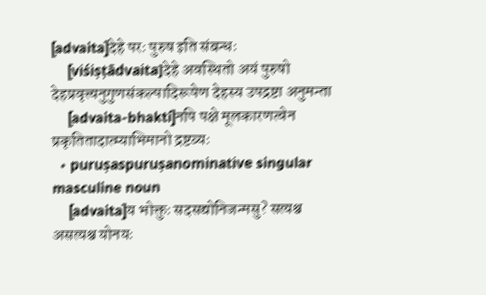[advaita]देहे परः पुरुष इति संबन्धः
    [viśiṣṭādvaita]देहे अवस्थितो अयं पुरुषो देहप्रवृत्त्यनुगुणसंकल्पादिरूपेण देहस्य उपद्रष्टा अनुमन्ता
    [advaita-bhakti]नपि पक्षे मूलकारणत्वेन प्रकृतितादात्म्याभिमानो द्रष्टव्यः
  • puruṣaspuruṣanominative singular masculine noun
    [advaita]य भोक्तुः सदसद्योनिजन्मसु? सत्यश्च असत्यश्च योनयः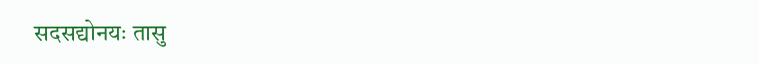सदसद्योनयः तासु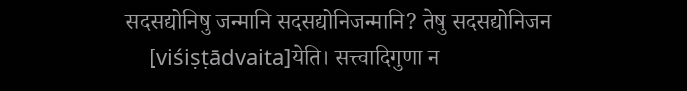सदसद्योनिषु जन्मानि सदसद्योनिजन्मानि? तेषु सदसद्योनिजन
    [viśiṣṭādvaita]येति। सत्त्वादिगुणा न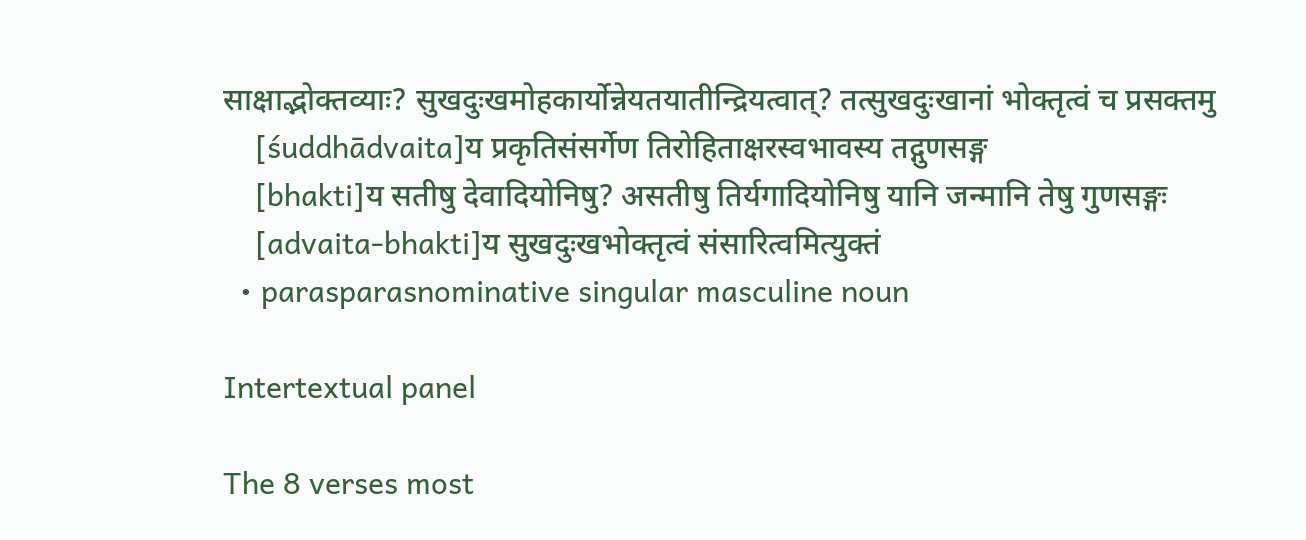साक्षाद्भोक्तव्याः? सुखदुःखमोहकार्योन्नेयतयातीन्द्रियत्वात्? तत्सुखदुःखानां भोक्तृत्वं च प्रसक्तमु
    [śuddhādvaita]य प्रकृतिसंसर्गेण तिरोहिताक्षरस्वभावस्य तद्गुणसङ्ग
    [bhakti]य सतीषु देवादियोनिषु? असतीषु तिर्यगादियोनिषु यानि जन्मानि तेषु गुणसङ्गः
    [advaita-bhakti]य सुखदुःखभोक्तृत्वं संसारित्वमित्युक्तं
  • parasparasnominative singular masculine noun

Intertextual panel

The 8 verses most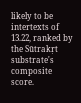likely to be intertexts of 13.22, ranked by the Sūtrakṛt substrate's composite score.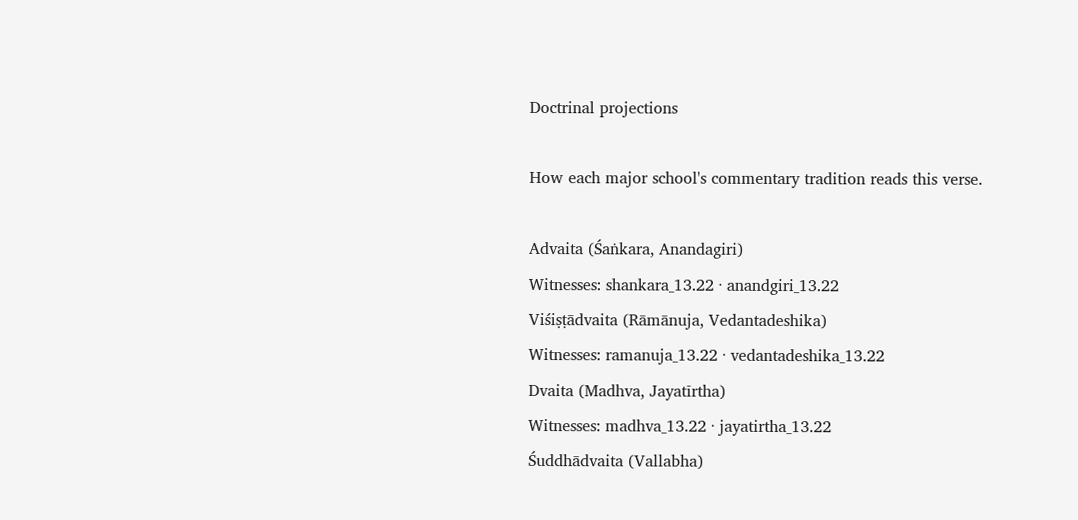Doctrinal projections

How each major school's commentary tradition reads this verse.

Advaita (Śaṅkara, Anandagiri)
Witnesses: shankara_13.22 · anandgiri_13.22
Viśiṣṭādvaita (Rāmānuja, Vedantadeshika)
Witnesses: ramanuja_13.22 · vedantadeshika_13.22
Dvaita (Madhva, Jayatīrtha)
Witnesses: madhva_13.22 · jayatirtha_13.22
Śuddhādvaita (Vallabha)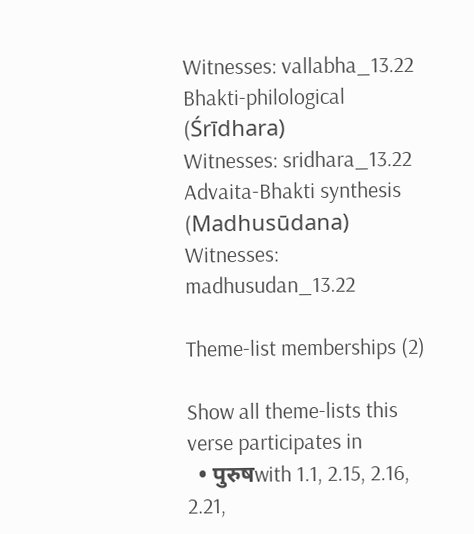Witnesses: vallabha_13.22
Bhakti-philological (Śrīdhara)
Witnesses: sridhara_13.22
Advaita-Bhakti synthesis (Madhusūdana)
Witnesses: madhusudan_13.22

Theme-list memberships (2)

Show all theme-lists this verse participates in
  • पुरुषwith 1.1, 2.15, 2.16, 2.21,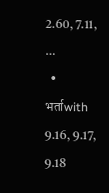2.60, 7.11, …
  • भर्ताwith 9.16, 9.17, 9.18